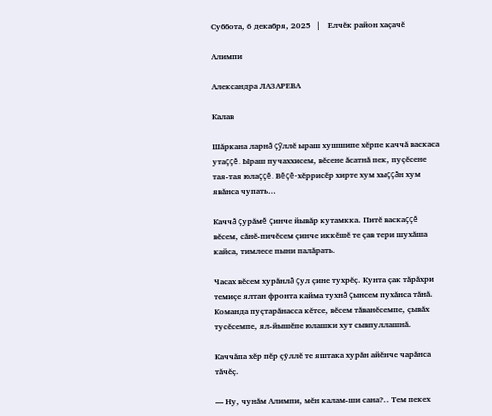Суббота, 6 декабря, 2025   |    Елчĕк район хаçачĕ

Алимпи

Александра ЛАЗАРЕВА

Калав

Шăркана ларнă çỹллĕ ыраш хушшипе хĕрпе каччă васкаса утаççĕ. Ыраш пучаххисем, вĕсене ăсатнă пек, пуçĕсене тая-тая юлаççĕ. Вĕçĕ-хĕррисĕр хирте хум хыççăн хум явăнса чупать…

Каччă çурăмĕ çинче йывăр кутамкка. Питĕ васкаççĕ вĕсем, сăнĕ-пичĕсем çинче иккĕшĕ те çав тери шухăша кайса, тимлесе пыни палăрать.

Часах вĕсем хурăнлă çул çине тухрĕç. Кунта çак тăрăхри темиçе ялтан фронта кайма тухнă çынсем пухăнса тăнă. Команда пуçтарăнасса кĕтсе, вĕсем тăванĕсемпе, çывăх тусĕсемпе, ял-йышĕпе юлашки хут сывпуллашнă.

Каччăпа хĕр пĕр çỹллĕ те яштака хурăн айĕнче чарăнса тăчĕç.

— Ну, чунăм Алимпи, мĕн калам-ши сана?.. Тем пекех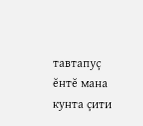тавтапуç ĕнтĕ мана кунта çити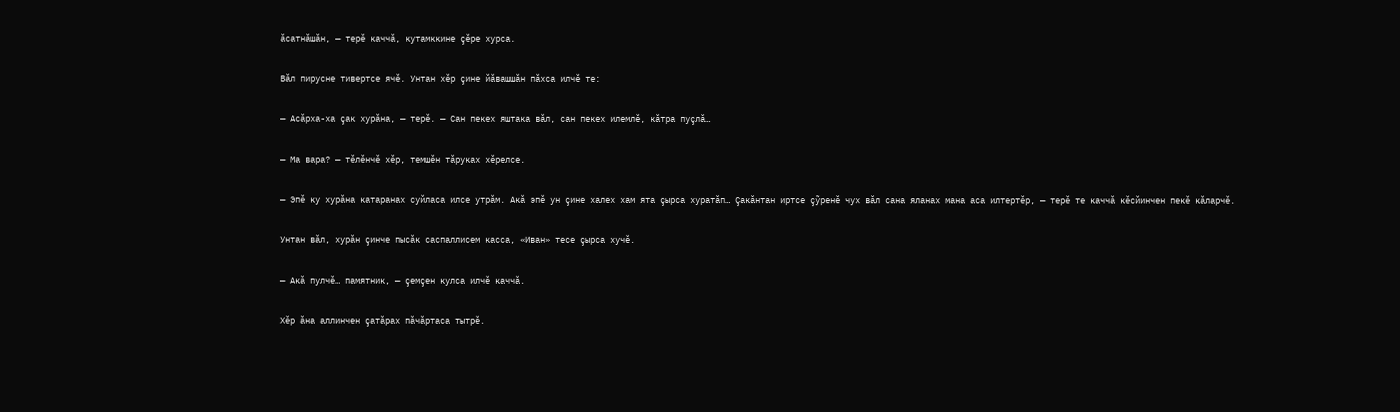ăсатнăшăн, — терĕ каччă, кутамккине çĕре хурса.

Вăл пирусне тивертсе ячĕ. Унтан хĕр çине йăвашшăн пăхса илчĕ те:

— Асăрха-ха çак хурăна, — терĕ. — Сан пекех яштака вăл, сан пекех илемлĕ, кăтра пуçлă…

— Ма вара? — тĕлĕнчĕ хĕр, темшĕн тăруках хĕрелсе.

— Эпĕ ку хурăна катаранах суйласа илсе утрăм. Акă эпĕ ун çине халех хам ята çырса хуратăп… Çакăнтан иртсе çỹренĕ чух вăл сана яланах мана аса илтертĕр, — терĕ те каччă кĕсйинчен пекĕ кăларчĕ.

Унтан вăл, хурăн çинче пысăк саспаллисем касса, «Иван» тесе çырса хучĕ.

— Акă пулчĕ… памятник, — çемçен кулса илчĕ каччă.

Хĕр ăна аллинчен çатăрах пăчăртаса тытрĕ.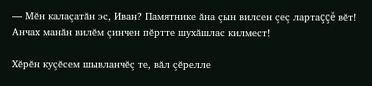— Мĕн калаçатăн эс, Иван? Памятнике ăна çын вилсен çеç лартаççĕ вĕт! Анчах манăн вилĕм çинчен пĕртте шухăшлас килмест!

Хĕрĕн куçĕсем шывланчĕç те, вăл çĕрелле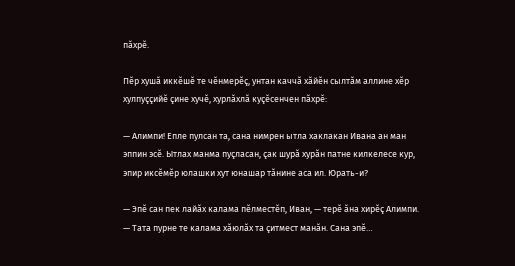пăхрĕ.

Пĕр хушă иккĕшĕ те чĕнмерĕç, унтан каччă хăйĕн сылтăм аллине хĕр хулпуççийĕ çине хучĕ, хурлăхлă куçĕсенчен пăхрĕ:

— Алимпи! Епле пулсан та, сана нимрен ытла хаклакан Ивана ан ман эппин эсĕ. Ытлах манма пуçласан, çак шурă хурăн патне килкелесе кур, эпир иксĕмĕр юлашки хут юнашар тăнине аса ил. Юрать-и?

— Эпĕ сан пек лайăх калама пĕлместĕп, Иван, — терĕ ăна хирĕç Алимпи. — Тата пурне те калама хăюлăх та çитмест манăн. Сана эпĕ…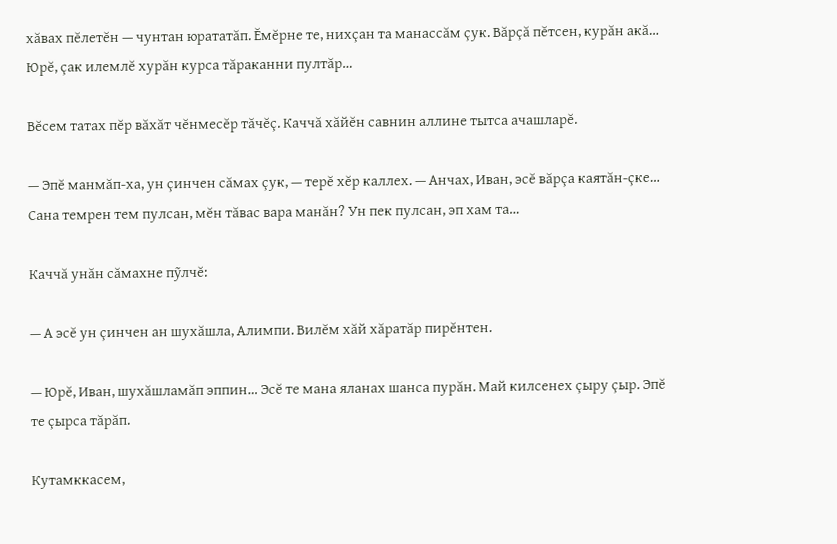хăвах пĕлетĕн — чунтан юрататăп. Ĕмĕрне те, нихçан та манассăм çук. Вăрçă пĕтсен, курăн акă… Юрĕ, çак илемлĕ хурăн курса тăраканни пултăр…

Вĕсем татах пĕр вăхăт чĕнмесĕр тăчĕç. Каччă хăйĕн савнин аллине тытса ачашларĕ.

— Эпĕ манмăп-ха, ун çинчен сăмах çук, — терĕ хĕр каллех. — Анчах, Иван, эсĕ вăрçа каятăн-çке… Сана темрен тем пулсан, мĕн тăвас вара манăн? Ун пек пулсан, эп хам та…

Каччă унăн сăмахне пỹлчĕ:

— А эсĕ ун çинчен ан шухăшла, Алимпи. Вилĕм хăй хăратăр пирĕнтен.

— Юрĕ, Иван, шухăшламăп эппин… Эсĕ те мана яланах шанса пурăн. Май килсенех çыру çыр. Эпĕ те çырса тăрăп.

Кутамккасем,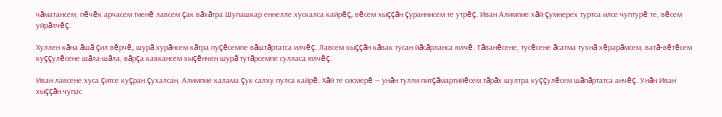чăматансем, пĕчĕк арчасем тиенĕ лавсем çак вăхăтра Шупашкар еннелле хускалса кайрĕç, вĕсем хыççăн çураннисем те утрĕç. Иван Алимпие хăй çумнерех туртса илсе чуптурĕ те, вĕсем уйрăлчĕç.

Хуллен кăна ăшă çил вĕрчĕ, шурă хурăнсем кăтра пуçĕсемпе вăштăртатса илчĕç. Лавсем хыççăн кăвак тусан йăсăрланса юлчĕ. Тăванĕсене, тусĕсене ăсатма тухнă хĕрарăмсем, ватă-вĕтĕсем куççулĕсене шăла-шăла, вăрçа каякансем хыçĕнчен шурă тутăрсемпе сулласа юлчĕç.

Иван лавсене хуса çитсе куçран çухалсан, Алимпие калама çук салху пулса кайрĕ. Хăй те сисмерĕ — унăн тулли питçăмартийĕсем тăрăх шултра куççулĕсем шăпăртатса анчĕç. Унăн Иван хыççăн чупас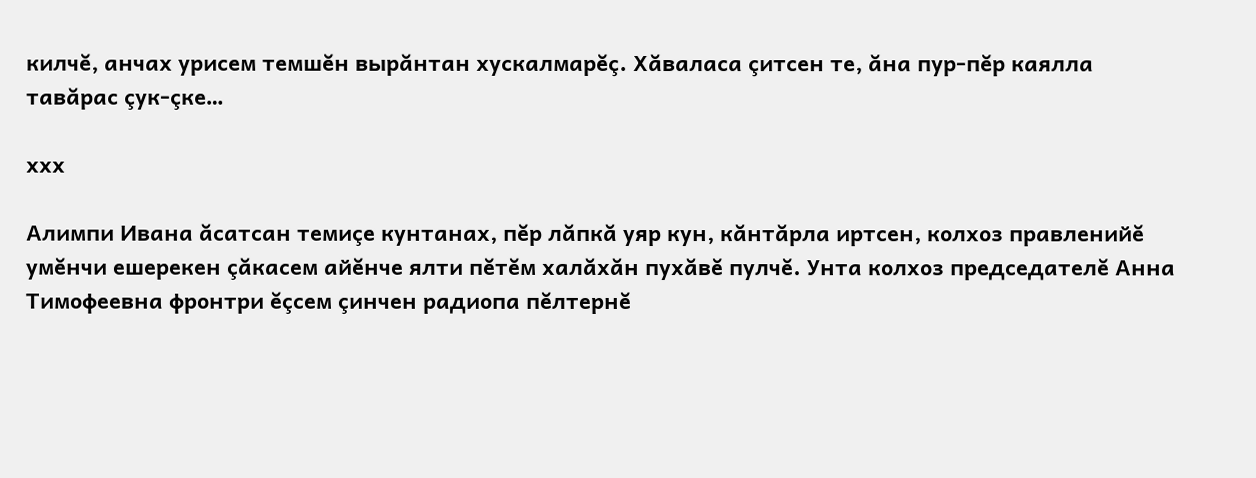килчĕ, анчах урисем темшĕн вырăнтан хускалмарĕç. Хăваласа çитсен те, ăна пур-пĕр каялла тавăрас çук-çке…

ххх

Алимпи Ивана ăсатсан темиçе кунтанах, пĕр лăпкă уяр кун, кăнтăрла иртсен, колхоз правленийĕ умĕнчи ешерекен çăкасем айĕнче ялти пĕтĕм халăхăн пухăвĕ пулчĕ. Унта колхоз председателĕ Анна Тимофеевна фронтри ĕçсем çинчен радиопа пĕлтернĕ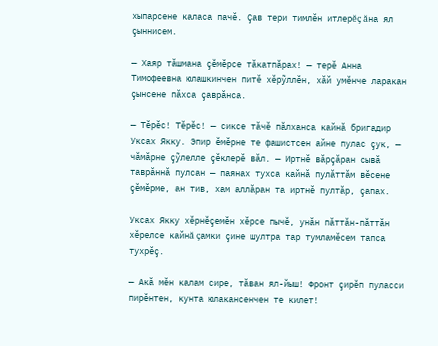хыпарсене каласа пачĕ. Çав тери тимлĕн итлерĕç ăна ял çыннисем.

— Хаяр тăшмана çĕмĕрсе тăкатпăрах! — терĕ Анна Тимофеевна юлашкинчен питĕ хĕрỹллĕн, хăй умĕнче ларакан çынсене пăхса çаврăнса.

— Тĕрĕс! Тĕрĕс! — сиксе тăчĕ пăлханса кайнă бригадир Уксах Якку. Эпир ĕмĕрне те фашистсен айне пулас çук, — чăмăрне çỹлелле çĕклерĕ вăл. — Иртнĕ вăрçăран сывă таврăннă пулсан — паянах тухса кайнă пулăттăм вĕсене çĕмĕрме, ан тив, хам аллăран та иртнĕ пултăр, çапах.

Уксах Якку хĕрнĕçемĕн хĕрсе пычĕ, унăн пăттăн-пăттăн хĕрелсе кайнă çамки çине шултра тар тумламĕсем тапса тухрĕç.

— Акă мĕн калам сире, тăван ял-йыш! Фронт çирĕп пуласси пирĕнтен, кунта юлакансенчен те килет!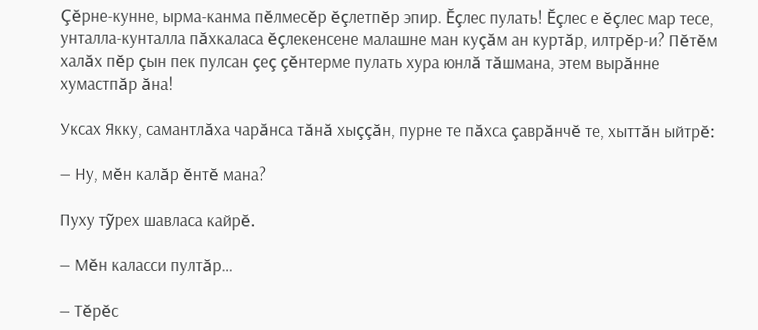Çĕрне-кунне, ырма-канма пĕлмесĕр ĕçлетпĕр эпир. Ĕçлес пулать! Ĕçлес е ĕçлес мар тесе, унталла-кунталла пăхкаласа ĕçлекенсене малашне ман куçăм ан куртăр, илтрĕр-и? Пĕтĕм халăх пĕр çын пек пулсан çеç çĕнтерме пулать хура юнлă тăшмана, этем вырăнне хумастпăр ăна!

Уксах Якку, самантлăха чарăнса тăнă хыççăн, пурне те пăхса çаврăнчĕ те, хыттăн ыйтрĕ:

— Ну, мĕн калăр ĕнтĕ мана?

Пуху тỹрех шавласа кайрĕ.

— Мĕн каласси пултăр…

— Тĕрĕс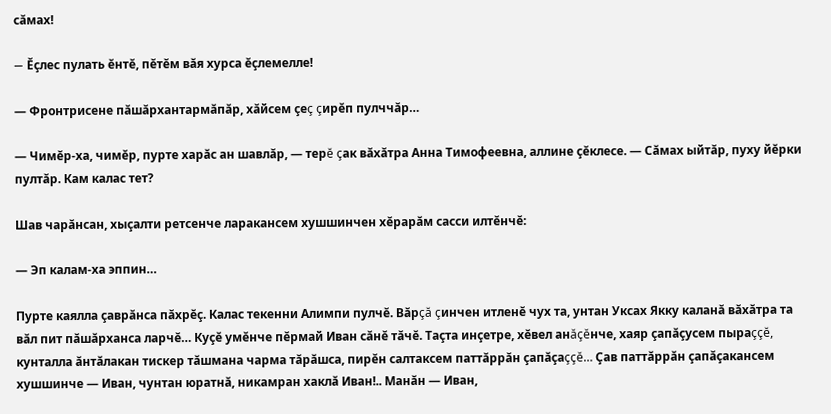сăмах!

— Ĕçлес пулать ĕнтĕ, пĕтĕм вăя хурса ĕçлемелле!

— Фронтрисене пăшăрхантармăпăр, хăйсем çеç çирĕп пулччăр…

— Чимĕр-ха, чимĕр, пурте харăс ан шавлăр, — терĕ çак вăхăтра Анна Тимофеевна, аллине çĕклесе. — Сăмах ыйтăр, пуху йĕрки пултăр. Кам калас тет?

Шав чарăнсан, хыçалти ретсенче ларакансем хушшинчен хĕрарăм сасси илтĕнчĕ:

— Эп калам-ха эппин…

Пурте каялла çаврăнса пăхрĕç. Калас текенни Алимпи пулчĕ. Вăрçă çинчен итленĕ чух та, унтан Уксах Якку каланă вăхăтра та вăл пит пăшăрханса ларчĕ… Куçĕ умĕнче пĕрмай Иван сăнĕ тăчĕ. Таçта инçетре, хĕвел анăçĕнче, хаяр çапăçусем пыраççĕ, кунталла ăнтăлакан тискер тăшмана чарма тăрăшса, пирĕн салтаксем паттăррăн çапăçаççĕ… Çав паттăррăн çапăçакансем хушшинче — Иван, чунтан юратнă, никамран хаклă Иван!.. Манăн — Иван,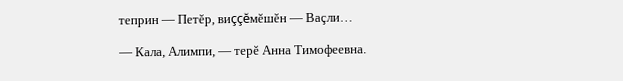теприн — Петĕр, виççĕмĕшĕн — Ваçли…

— Кала, Алимпи, — терĕ Анна Тимофеевна.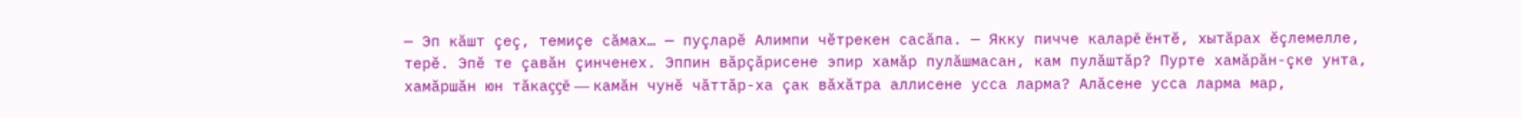— Эп кăшт çеç, темиçе сăмах… — пуçларĕ Алимпи чĕтрекен сасăпа. — Якку пичче каларĕ ĕнтĕ, хытăрах ĕçлемелле, терĕ. Эпĕ те çавăн çинченех. Эппин вăрçăрисене эпир хамăр пулăшмасан, кам пулăштăр? Пурте хамăрăн-çке унта, хамăршăн юн тăкаççĕ — камăн чунĕ чăттăр-ха çак вăхăтра аллисене усса ларма? Алăсене усса ларма мар,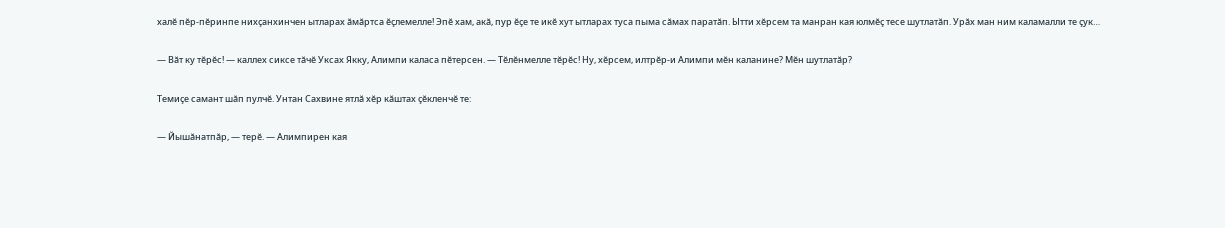халĕ пĕр-пĕринпе нихçанхинчен ытларах ăмăртса ĕçлемелле! Эпĕ хам, акă, пур ĕçе те икĕ хут ытларах туса пыма сăмах паратăп. Ытти хĕрсем та манран кая юлмĕç тесе шутлатăп. Урăх ман ним каламалли те çук…

— Вăт ку тĕрĕс! — каллех сиксе тăчĕ Уксах Якку, Алимпи каласа пĕтерсен. — Тĕлĕнмелле тĕрĕс! Ну, хĕрсем, илтрĕр-и Алимпи мĕн каланине? Мĕн шутлатăр?

Темиçе самант шăп пулчĕ. Унтан Сахвине ятлă хĕр кăштах çĕкленчĕ те:

— Йышăнатпăр, — терĕ. — Алимпирен кая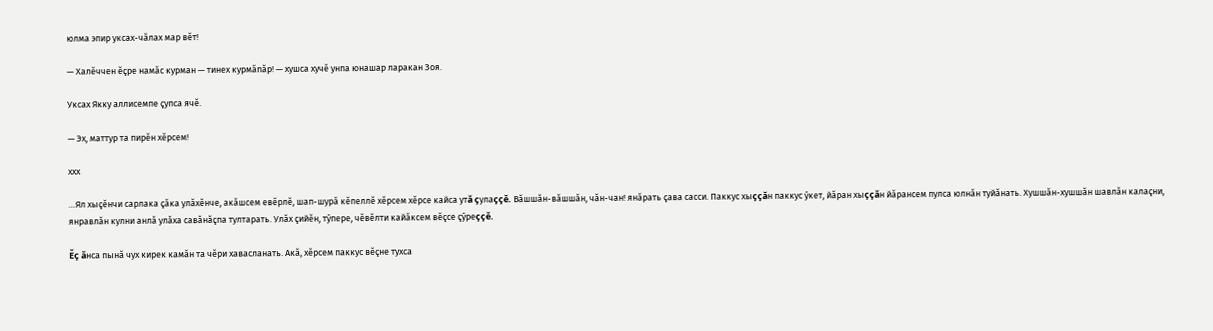юлма эпир уксах-чăлах мар вĕт!

— Халĕччен ĕçре намăс курман — тинех курмăпăр! — хушса хучĕ унпа юнашар ларакан Зоя.

Уксах Якку аллисемпе çупса ячĕ.

— Эх, маттур та пирĕн хĕрсем!

ххх

…Ял хыçĕнчи сарлака çăка улăхĕнче, акăшсем евĕрлĕ, шап-шурă кĕпеллĕ хĕрсем хĕрсе кайса утă çулаççĕ. Вăшшăн-вăшшăн, чăн-чан! янăрать çава сасси. Паккус хыççăн паккус ỹкет, йăран хыççăн йăрансем пулса юлнăн туйăнать. Хушшăн-хушшăн шавлăн калаçни, янравлăн кулни анлă улăха савăнăçпа тултарать. Улăх çийĕн, тỹпере, чĕвĕлти кайăксем вĕçсе çỹреççĕ.

Ĕç ăнса пынă чух кирек камăн та чĕри хавасланать. Акă, хĕрсем паккус вĕçне тухса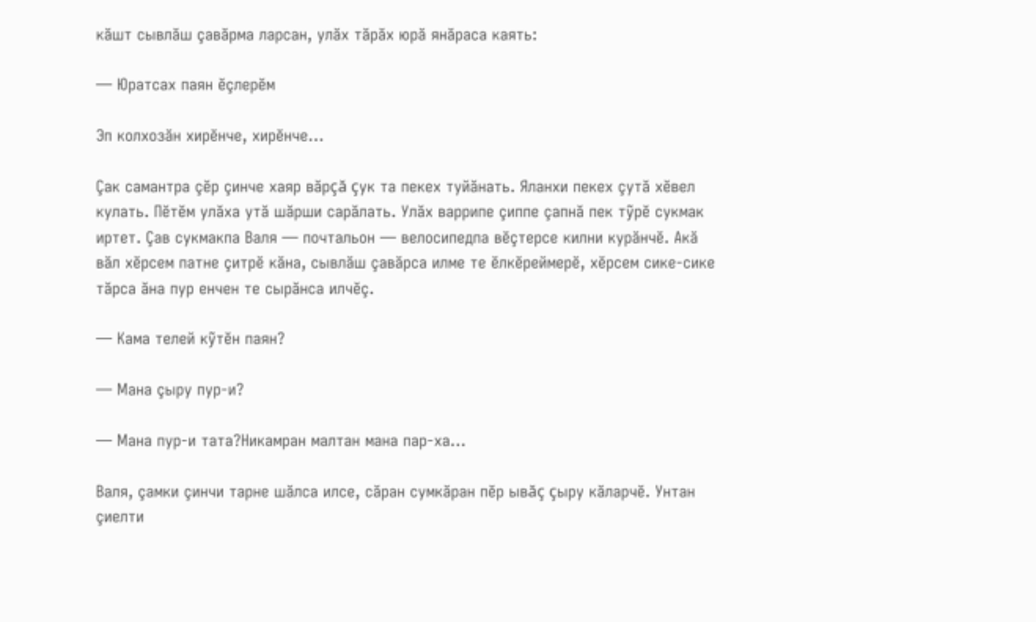кăшт сывлăш çавăрма ларсан, улăх тăрăх юрă янăраса каять:

— Юратсах паян ĕçлерĕм

Эп колхозăн хирĕнче, хирĕнче…

Çак самантра çĕр çинче хаяр вăрçă çук та пекех туйăнать. Яланхи пекех çутă хĕвел кулать. Пĕтĕм улăха утă шăрши сарăлать. Улăх варрипе çиппе çапнă пек тỹрĕ сукмак иртет. Çав сукмакпа Валя — почтальон — велосипедпа вĕçтерсе килни курăнчĕ. Акă вăл хĕрсем патне çитрĕ кăна, сывлăш çавăрса илме те ĕлкĕреймерĕ, хĕрсем сике-сике тăрса ăна пур енчен те сырăнса илчĕç.

— Кама телей кỹтĕн паян?

— Мана çыру пур-и?

— Мана пур-и тата?Никамран малтан мана пар-ха…

Валя, çамки çинчи тарне шăлса илсе, сăран сумкăран пĕр ывăç çыру кăларчĕ. Унтан çиелти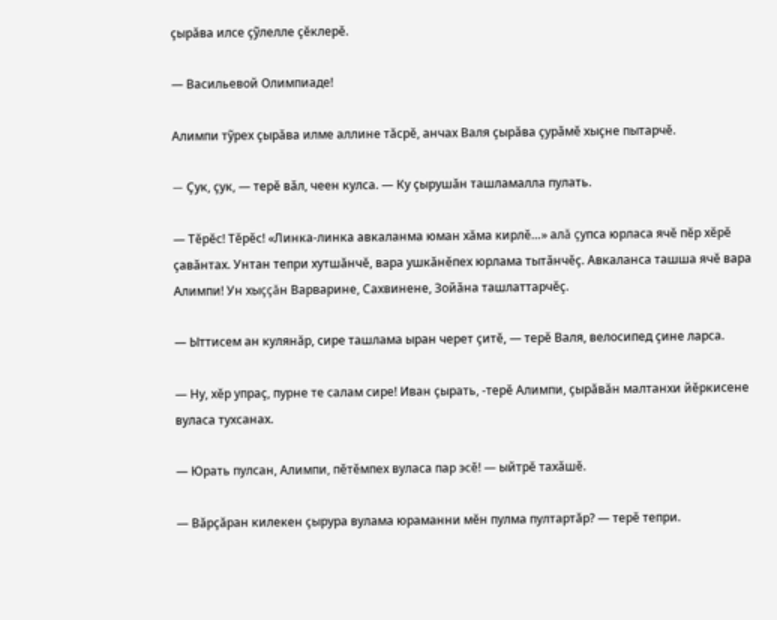çырăва илсе çỹлелле çĕклерĕ.

— Васильевой Олимпиаде!

Алимпи тỹрех çырăва илме аллине тăсрĕ, анчах Валя çырăва çурăмĕ хыçне пытарчĕ.

— Çук, çук, — терĕ вăл, чеен кулса. — Ку çырушăн ташламалла пулать.

— Тĕрĕс! Тĕрĕс! «Линка-линка авкаланма юман хăма кирлĕ…» алă çупса юрласа ячĕ пĕр хĕрĕ çавăнтах. Унтан тепри хутшăнчĕ, вара ушкăнĕпех юрлама тытăнчĕç. Авкаланса ташша ячĕ вара Алимпи! Ун хыççăн Варварине, Сахвинене, Зойăна ташлаттарчĕç.

— Ыттисем ан кулянăр, сире ташлама ыран черет çитĕ, — терĕ Валя, велосипед çине ларса.

— Ну, хĕр упраç, пурне те салам сире! Иван çырать, -терĕ Алимпи, çырăвăн малтанхи йĕркисене вуласа тухсанах.

— Юрать пулсан, Алимпи, пĕтĕмпех вуласа пар эсĕ! — ыйтрĕ тахăшĕ.

— Вăрçăран килекен çырура вулама юраманни мĕн пулма пултартăр? — терĕ тепри.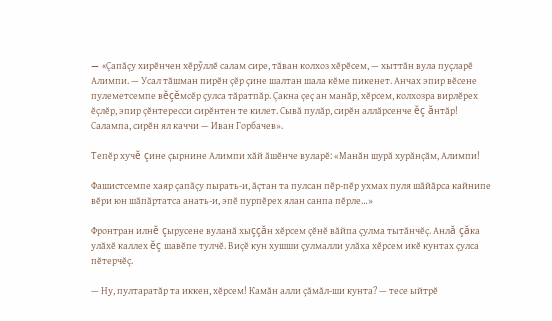— «Çапăçу хирĕнчен хĕрỹллĕ салам сире, тăван колхоз хĕрĕсем, — хыттăн вула пуçларĕ Алимпи. — Усал тăшман пирĕн çĕр çине шалтан шала кĕме пикенет. Анчах эпир вĕсене пулеметсемпе вĕçĕмсĕр çулса тăратпăр. Çакна çеç ан манăр, хĕрсем, колхозра вирлĕрех ĕçлĕр, эпир çĕнтересси сирĕнтен те килет. Сывă пулăр, сирĕн аллăрсенче ĕç ăнтăр! Салампа, сирĕн ял каччи — Иван Горбачев».

Тепĕр хучĕ çине çырнине Алимпи хăй ăшĕнче вуларĕ: «Манăн шурă хурăнçăм, Алимпи!

Фашистсемпе хаяр çапăçу пырать-и, ăçтан та пулсан пĕр-пĕр ухмах пуля шăйăрса кайнипе вĕри юн шăпăртатса анать-и, эпĕ пурпĕрех ялан санпа пĕрле…»

Фронтран илнĕ çырусене вуланă хыççăн хĕрсем çĕнĕ вăйпа çулма тытăнчĕç. Анлă çăка улăхĕ каллех ĕç шавĕпе тулчĕ. Виçĕ кун хушши çулмалли улăха хĕрсем икĕ кунтах çулса пĕтерчĕç.

— Ну, пултаратăр та иккен, хĕрсем! Камăн алли çăмăл-ши кунта? — тесе ыйтрĕ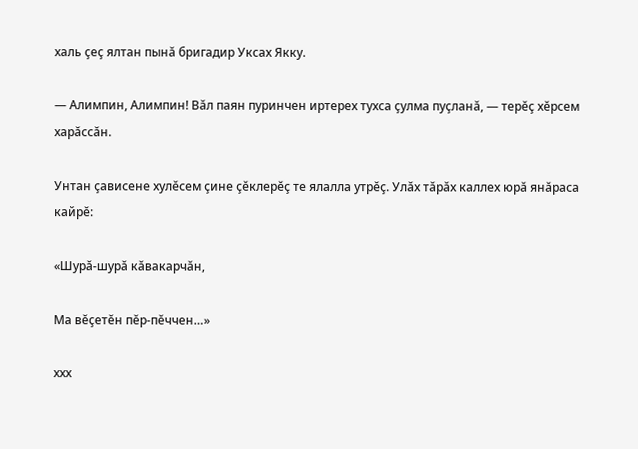халь çеç ялтан пынă бригадир Уксах Якку.

— Алимпин, Алимпин! Вăл паян пуринчен иртерех тухса çулма пуçланă, — терĕç хĕрсем харăссăн.

Унтан çависене хулĕсем çине çĕклерĕç те ялалла утрĕç. Улăх тăрăх каллех юрă янăраса кайрĕ:

«Шурă-шурă кăвакарчăн,

Ма вĕçетĕн пĕр-пĕччен…»

ххх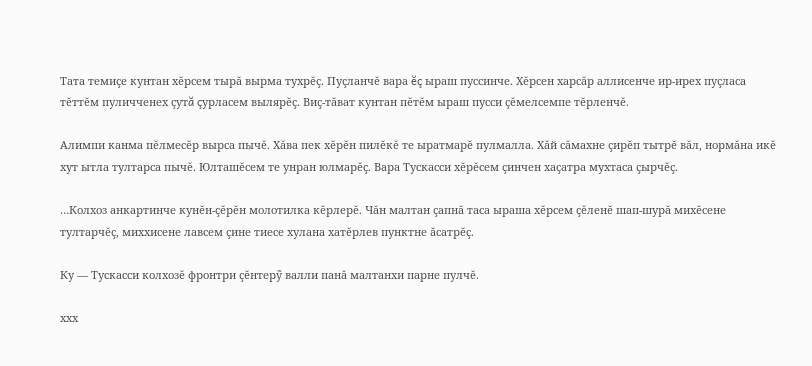Тата темиçе кунтан хĕрсем тырă вырма тухрĕç. Пуçланчĕ вара ĕç ыраш пуссинче. Хĕрсен харсăр аллисенче ир-ирех пуçласа тĕттĕм пуличченех çутă çурласем вылярĕç. Виç-тăват кунтан пĕтĕм ыраш пусси çĕмелсемпе тĕрленчĕ.

Алимпи канма пĕлмесĕр вырса пычĕ. Хăва пек хĕрĕн пилĕкĕ те ыратмарĕ пулмалла. Хăй сăмахне çирĕп тытрĕ вăл, нормăна икĕ хут ытла тултарса пычĕ. Юлташĕсем те унран юлмарĕç. Вара Тускасси хĕрĕсем çинчен хаçатра мухтаса çырчĕç.

…Колхоз анкартинче кунĕн-çĕрĕн молотилка кĕрлерĕ. Чăн малтан çапнă таса ыраша хĕрсем çĕленĕ шап-шурă михĕсене тултарчĕç, миххисене лавсем çине тиесе хулана хатĕрлев пунктне ăсатрĕç.

Ку — Тускасси колхозĕ фронтри çĕнтерỹ валли панă малтанхи парне пулчĕ.

ххх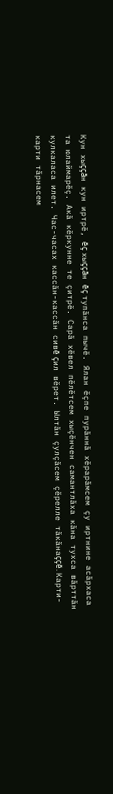Кун хыççăн кун иртрĕ, ĕç хыççăн ĕç тупăнса пычĕ. Ялан ĕçпе пурăннă хĕрарăмсем çу иртнине асăрхаса та юлаймарĕç. Акă кĕркунне те çитрĕ. Сарă хĕвел пĕлĕтсем хыçĕнчен самантлăха кăна тухса вăрттăн кулкаласа илет. Час-часах кассăн-кассăн сивĕ çил вĕрет. Ылтăн çулçăсем çĕрелле тăкăнаççĕ. Карти-карти тăрнасем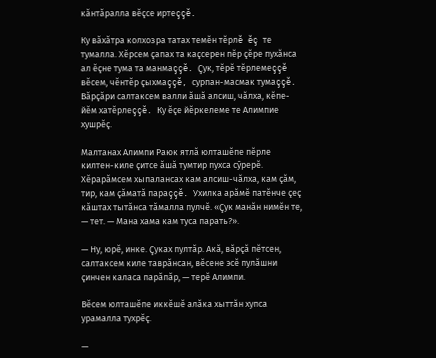кăнтăралла вĕçсе иртеççĕ.

Ку вăхăтра колхозра татах темĕн тĕрлĕ ĕç те тумалла. Хĕрсем çапах та каçсерен пĕр çĕре пухăнса ал ĕçне тума та манмаççĕ. Çук, тĕрĕ тĕрлемеççĕ вĕсем, чĕнтĕр çыхмаççĕ, сурпан-масмак тумаççĕ. Вăрçăри салтаксем валли ăшă алсиш, чăлха, кĕпе-йĕм хатĕрлеççĕ. Ку ĕçе йĕркелеме те Алимпие хушрĕç.

Малтанах Алимпи Раюк ятлă юлташĕпе пĕрле килтен-киле çитсе ăшă тумтир пухса сỹрерĕ. Хĕрарăмсем хыпалансах кам алсиш-чăлха, кам çăм, тир, кам çăматă параççĕ. Ухилка арăмĕ патĕнче çеç кăштах тытăнса тăмалла пулчĕ. «Çук манăн нимĕн те, — тет. — Мана хама кам туса парать?».

— Ну, юрĕ, инке. Çуках пултăр. Акă, вăрçă пĕтсен, салтаксем киле таврăнсан, вĕсене эсĕ пулăшни çинчен каласа парăпăр, — терĕ Алимпи.

Вĕсем юлташĕпе иккĕшĕ алăка хыттăн хупса урамалла тухрĕç.

—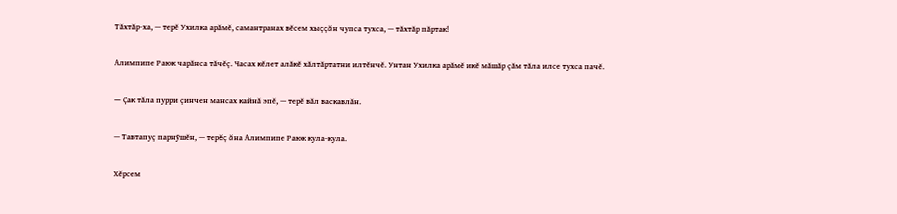Тăхтăр-ха, — терĕ Ухилка арăмĕ, самантранах вĕсем хыççăн чупса тухса, — тăхтăр пăртак!

Алимпипе Раюк чарăнса тăчĕç. Часах кĕлет алăкĕ хăлтăртатни илтĕнчĕ. Унтан Ухилка арăмĕ икĕ мăшăр çăм тăла илсе тухса пачĕ.

— Çак тăла пурри çинчен мансах кайнă эпĕ, — терĕ вăл васкавлăн.

— Тавтапуç парнỹшĕн, — терĕç ăна Алимпипе Раюк кула-кула.

Хĕрсем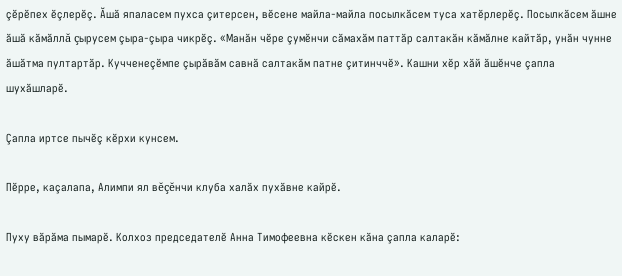çĕрĕпех ĕçлерĕç. Ăшă япаласем пухса çитерсен, вĕсене майла-майла посылкăсем туса хатĕрлерĕç. Посылкăсем ăшне ăшă кăмăллă çырусем çыра-çыра чикрĕç. «Манăн чĕре çумĕнчи сăмахăм паттăр салтакăн кăмăлне кайтăр, унăн чунне ăшăтма пултартăр. Кучченеçĕмпе çырăвăм савнă салтакăм патне çитинччĕ». Кашни хĕр хăй ăшĕнче çапла шухăшларĕ.

Çапла иртсе пычĕç кĕрхи кунсем.

Пĕрре, каçалапа, Алимпи ял вĕçĕнчи клуба халăх пухăвне кайрĕ.

Пуху вăрăма пымарĕ. Колхоз председателĕ Анна Тимофеевна кĕскен кăна çапла каларĕ: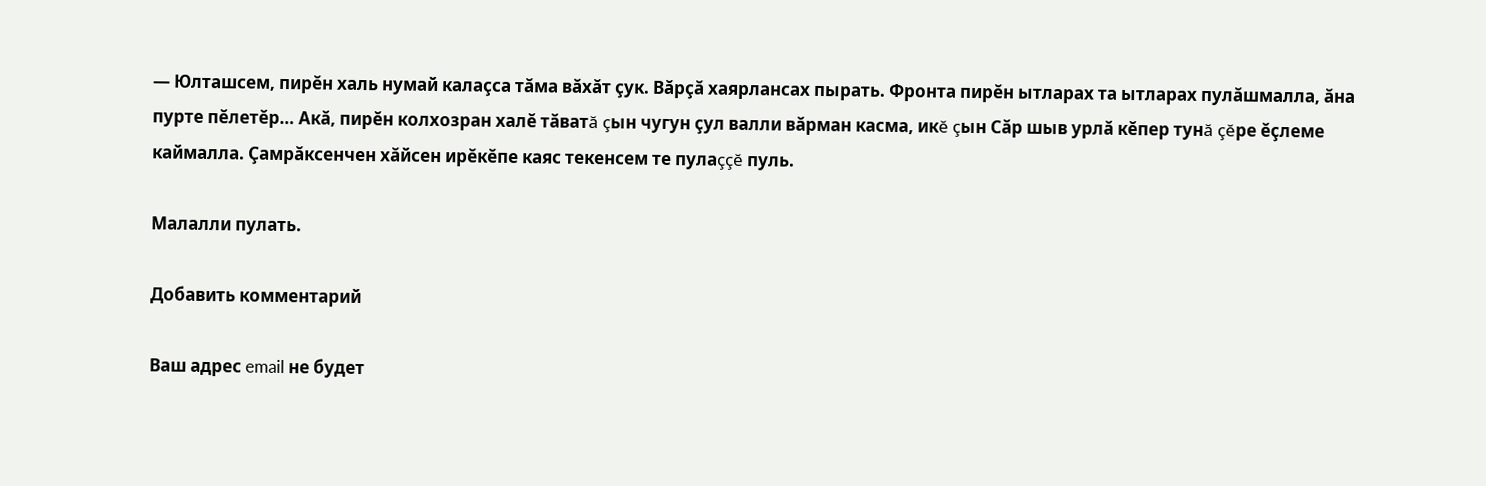— Юлташсем, пирĕн халь нумай калаçса тăма вăхăт çук. Вăрçă хаярлансах пырать. Фронта пирĕн ытларах та ытларах пулăшмалла, ăна пурте пĕлетĕр… Акă, пирĕн колхозран халĕ тăватă çын чугун çул валли вăрман касма, икĕ çын Сăр шыв урлă кĕпер тунă çĕре ĕçлеме каймалла. Çамрăксенчен хăйсен ирĕкĕпе каяс текенсем те пулаççĕ пуль.

Малалли пулать.

Добавить комментарий

Ваш адрес email не будет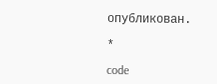опубликован.

*

code